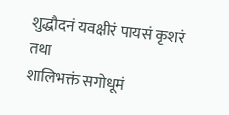शुद्धौदनं यवक्षीरं पायसं कृशरं तथा
शालिभक्तं सगोधूमं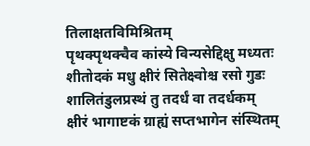तिलाक्षतविमिश्रितम्
पृथक्पृथक्चैव कांस्ये विन्यसेद्दिक्षु मध्यतः
शीतोदकं मधु क्षीरं सितेक्ष्वोश्च रसो गुडः
शालितंडुलप्रस्थं तु तदर्धं वा तदर्धकम्
क्षीरं भागाष्टकं ग्राह्यं सप्तभागेन संस्थितम्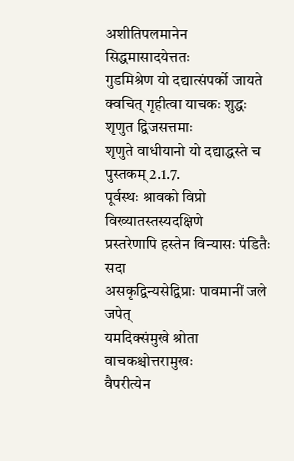अशीतिपलमानेन सिद्धमासादयेत्ततः
गुडमिश्रेण यो दद्यात्संपर्को जायते क्वचित् गृहीत्वा याचकः शुद्धः शृणुत द्विजसत्तमाः
शृणुते वाधीयानो यो दद्याद्धस्ते च पुस्तकम् 2.1.7.
पूर्वस्थः श्रावको विप्रो विख्यातस्तस्यदक्षिणे
प्रस्तरेणापि हस्तेन विन्यासः पंडितैः सदा
असकृद्विन्यसेद्विप्राः पावमानीं जले जपेत्
यमदिक्संमुखे श्रोता वाचकश्चोत्तरामुखः
वैपरीत्येन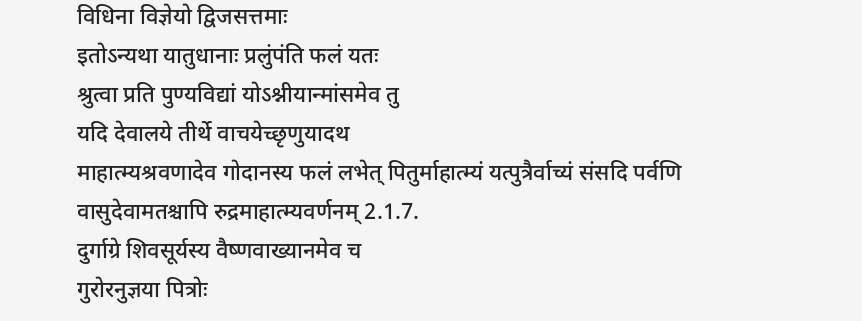विधिना विज्ञेयो द्विजसत्तमाः
इतोऽन्यथा यातुधानाः प्रलुंपंति फलं यतः
श्रुत्वा प्रति पुण्यविद्यां योऽश्नीयान्मांसमेव तु
यदि देवालये तीर्थे वाचयेच्छृणुयादथ
माहात्म्यश्रवणादेव गोदानस्य फलं लभेत् पितुर्माहात्म्यं यत्पुत्रैर्वाच्यं संसदि पर्वणि
वासुदेवामतश्चापि रुद्रमाहात्म्यवर्णनम् 2.1.7.
दुर्गाग्रे शिवसूर्यस्य वैष्णवाख्यानमेव च
गुरोरनुज्ञया पित्रोः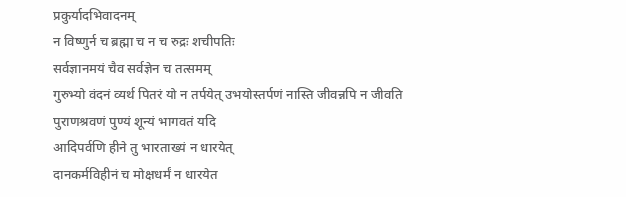प्रकुर्यादभिवादनम्
न विष्णुर्न च ब्रह्मा च न च रुद्रः शचीपतिः
सर्वज्ञानमयं चैव सर्वज्ञेन च तत्समम्
गुरुभ्यो वंदनं व्यर्थ पितरं यो न तर्पयेत् उभयोस्तर्पणं नास्ति जीवन्नपि न जीवति
पुराणश्रवणं पुण्यं शून्यं भागवतं यदि
आदिपर्वणि हीने तु भारताख्यं न धारयेत्
दानकर्मविहीनं च मोक्षधर्मं न धारयेत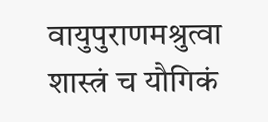वायुपुराणमश्रुत्वा शास्त्रं च यौगिकं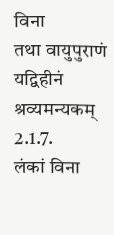विना
तथा वायुपुराणं यद्विहीनं श्रव्यमन्यकम् 2.1.7.
लंकां विना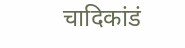चादिकांडं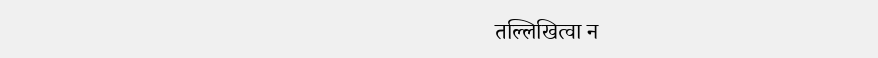तल्लिखित्वा न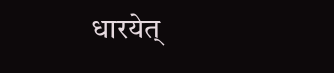धारयेत्